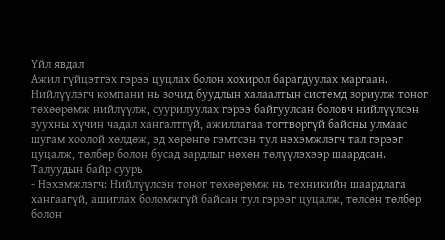Үйл явдал
Ажил гүйцэтгэх гэрээ цуцлах болон хохирол барагдуулах маргаан. Нийлүүлэгч компани нь зочид буудлын халаалтын системд зориулж тоног төхөөрөмж нийлүүлж, суурилуулах гэрээ байгуулсан боловч нийлүүлсэн зуухны хүчин чадал хангалтгүй, ажиллагаа тогтворгүй байсны улмаас шугам хоолой хөлдөж, эд хөрөнгө гэмтсэн тул нэхэмжлэгч тал гэрээг цуцалж, төлбөр болон бусад зардлыг нөхөн төлүүлэхээр шаардсан.
Талуудын байр суурь
- Нэхэмжлэгч: Нийлүүлсэн тоног төхөөрөмж нь техникийн шаардлага хангаагүй, ашиглах боломжгүй байсан тул гэрээг цуцалж, төлсөн төлбөр болон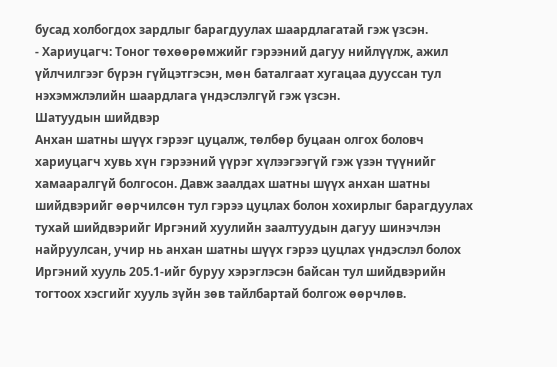бусад холбогдох зардлыг барагдуулах шаардлагатай гэж үзсэн.
- Хариуцагч: Тоног төхөөрөмжийг гэрээний дагуу нийлүүлж, ажил үйлчилгээг бүрэн гүйцэтгэсэн, мөн баталгаат хугацаа дууссан тул нэхэмжлэлийн шаардлага үндэслэлгүй гэж үзсэн.
Шатуудын шийдвэр
Анхан шатны шүүх гэрээг цуцалж, төлбөр буцаан олгох боловч хариуцагч хувь хүн гэрээний үүрэг хүлээгээгүй гэж үзэн түүнийг хамааралгүй болгосон. Давж заалдах шатны шүүх анхан шатны шийдвэрийг өөрчилсөн тул гэрээ цуцлах болон хохирлыг барагдуулах тухай шийдвэрийг Иргэний хуулийн заалтуудын дагуу шинэчлэн найруулсан, учир нь анхан шатны шүүх гэрээ цуцлах үндэслэл болох Иргэний хууль 205.1-ийг буруу хэрэглэсэн байсан тул шийдвэрийн тогтоох хэсгийг хууль зүйн зөв тайлбартай болгож өөрчлөв.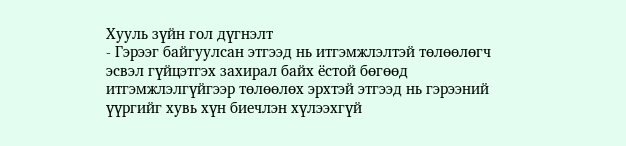Хууль зүйн гол дүгнэлт
- Гэрээг байгуулсан этгээд нь итгэмжлэлтэй төлөөлөгч эсвэл гүйцэтгэх захирал байх ёстой бөгөөд итгэмжлэлгүйгээр төлөөлөх эрхтэй этгээд нь гэрээний үүргийг хувь хүн биечлэн хүлээхгүй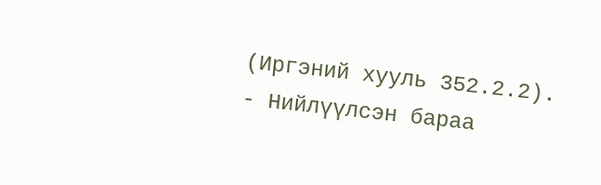(Иргэний хууль 352.2.2).
- Нийлүүлсэн бараа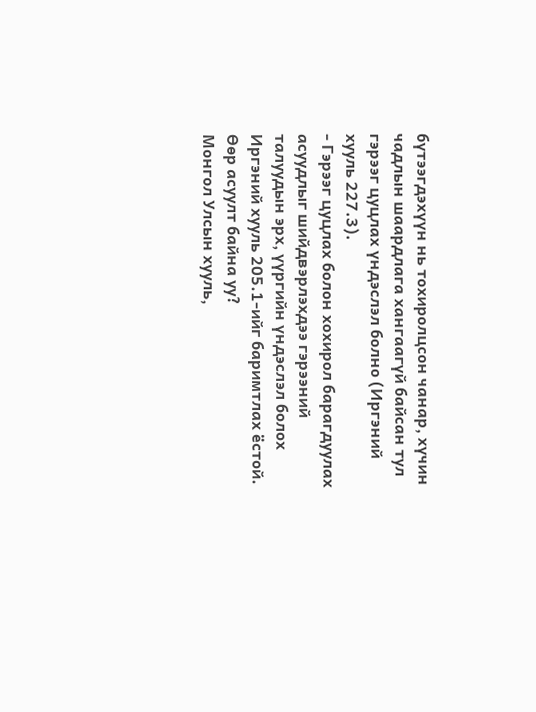бүтээгдэхүүн нь тохиролцсон чанар, хүчин чадлын шаардлага хангаагүй байсан тул гэрээг цуцлах үндэслэл болно (Иргэний хууль 227.3).
- Гэрээг цуцлах болон хохирол барагдуулах асуудлыг шийдвэрлэхдээ гэрээний талуудын эрх, үүргийн үндэслэл болох Иргэний хууль 205.1-ийг баримтлах ёстой.
Өөр асуулт байна уу?
Монгол Улсын хууль,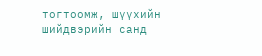тогтоомж, шүүхийн шийдвэрийн санд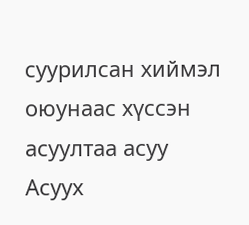суурилсан хиймэл оюунаас хүссэн асуултаа асуу
Асуух